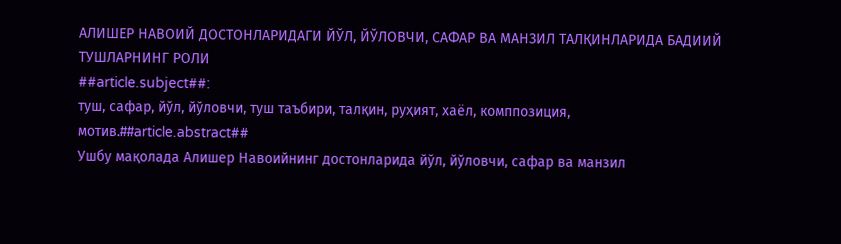АЛИШЕР НАВОИЙ ДОСТОНЛАРИДАГИ ЙЎЛ, ЙЎЛОВЧИ, САФАР ВА МАНЗИЛ ТАЛҚИНЛАРИДА БАДИИЙ ТУШЛАРНИНГ РОЛИ
##article.subject##:
туш, сафар, йўл, йўловчи, туш таъбири, талқин, руҳият, хаёл, комппозиция, мотив.##article.abstract##
Ушбу мақолада Алишер Навоийнинг достонларида йўл, йўловчи, сафар ва манзил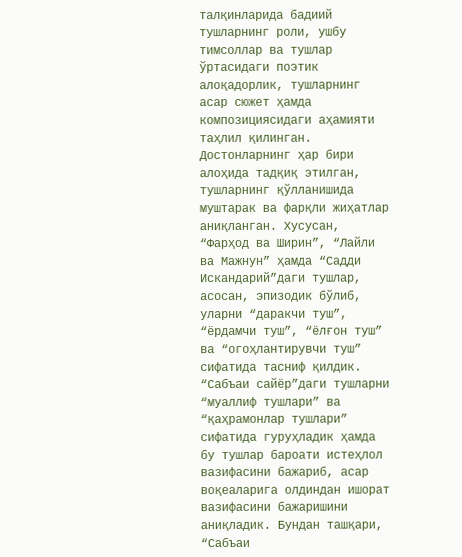талқинларида бадиий тушларнинг роли, ушбу тимсоллар ва тушлар ўртасидаги поэтик алоқадорлик, тушларнинг асар сюжет ҳамда композициясидаги аҳамияти таҳлил қилинган. Достонларнинг ҳар бири алоҳида тадқиқ этилган, тушларнинг қўлланишида муштарак ва фарқли жиҳатлар аниқланган. Хусусан, “Фарҳод ва Ширин”, “Лайли ва Мажнун” ҳамда “Садди Искандарий”даги тушлар, асосан, эпизодик бўлиб, уларни “даракчи туш”, “ёрдамчи туш”, “ёлғон туш” ва “огоҳлантирувчи туш” сифатида тасниф қилдик. “Сабъаи сайёр”даги тушларни “муаллиф тушлари” ва “қаҳрамонлар тушлари” сифатида гуруҳладик ҳамда бу тушлар бароати истеҳлол вазифасини бажариб, асар воқеаларига олдиндан ишорат вазифасини бажаришини аниқладик. Бундан ташқари, “Сабъаи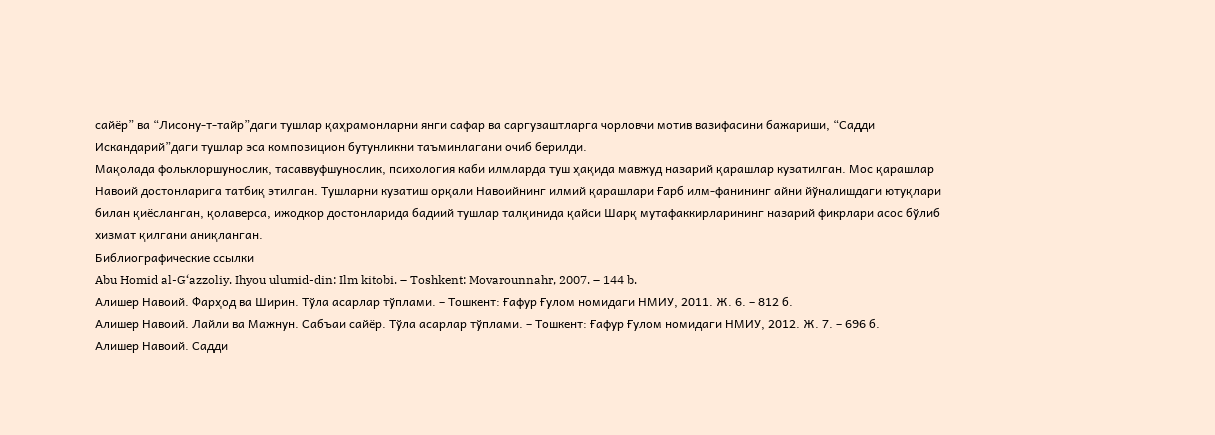сайёр” ва “Лисону-т-тайр”даги тушлар қаҳрамонларни янги сафар ва саргузаштларга чорловчи мотив вазифасини бажариши, “Садди Искандарий”даги тушлар эса композицион бутунликни таъминлагани очиб берилди.
Мақолада фольклоршунослик, тасаввуфшунослик, психология каби илмларда туш ҳақида мавжуд назарий қарашлар кузатилган. Мос қарашлар Навоий достонларига татбиқ этилган. Тушларни кузатиш орқали Навоийнинг илмий қарашлари Ғарб илм-фанининг айни йўналишдаги ютуқлари билан қиёсланган, қолаверса, ижодкор достонларида бадиий тушлар талқинида қайси Шарқ мутафаккирларининг назарий фикрлари асос бўлиб хизмат қилгани аниқланган.
Библиографические ссылки
Abu Homid al-G‘azzoliy. Ihyou ulumid-din: Ilm kitobi. – Toshkent: Movarounnahr, 2007. – 144 b.
Алишер Навоий. Фарҳод ва Ширин. Тўла асарлар тўплами. – Тошкент: Ғафур Ғулом номидаги НМИУ, 2011. Ж. 6. – 812 б.
Алишер Навоий. Лайли ва Мажнун. Сабъаи сайёр. Тўла асарлар тўплами. – Тошкент: Ғафур Ғулом номидаги НМИУ, 2012. Ж. 7. – 696 б.
Алишер Навоий. Садди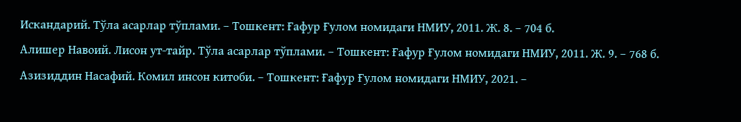Искандарий. Тўла асарлар тўплами. – Тошкент: Ғафур Ғулом номидаги НМИУ, 2011. Ж. 8. – 704 б.
Алишер Навоий. Лисон ут-тайр. Тўла асарлар тўплами. – Тошкент: Ғафур Ғулом номидаги НМИУ, 2011. Ж. 9. – 768 б.
Азизиддин Насафий. Комил инсон китоби. – Тошкент: Ғафур Ғулом номидаги НМИУ, 2021. –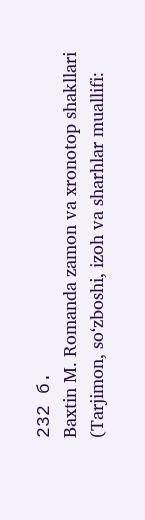232 б.
Baxtin M. Romanda zamon va xronotop shakllari (Tarjimon, so‘zboshi, izoh va sharhlar muallifi: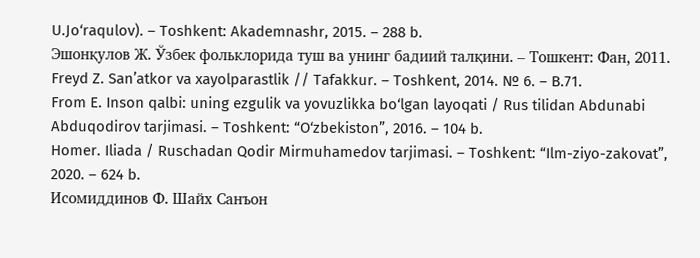U.Jo‘raqulov). – Toshkent: Akademnashr, 2015. – 288 b.
Эшонқулов Ж. Ўзбек фольклорида туш ва унинг бадиий талқини. – Тошкент: Фан, 2011.
Freyd Z. San’atkor va xayolparastlik // Tafakkur. – Toshkent, 2014. № 6. – B.71.
From E. Inson qalbi: uning ezgulik va yovuzlikka bo‘lgan layoqati / Rus tilidan Abdunabi Abduqodirov tarjimasi. – Toshkent: “O‘zbekiston”, 2016. – 104 b.
Homer. Iliada / Ruschadan Qodir Mirmuhamedov tarjimasi. – Toshkent: “Ilm-ziyo-zakovat”, 2020. – 624 b.
Исомиддинов Ф. Шайх Санъон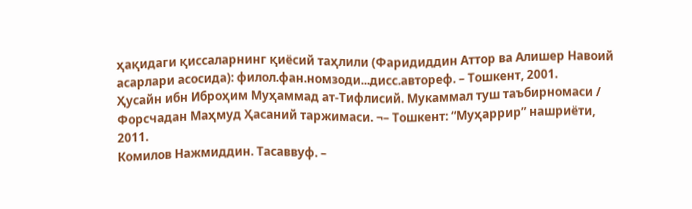ҳақидаги қиссаларнинг қиёсий таҳлили (Фаридиддин Аттор ва Алишер Навоий асарлари асосида): филол.фан.номзоди...дисс.автореф. – Тошкент, 2001.
Ҳусайн ибн Иброҳим Муҳаммад ат-Тифлисий. Мукаммал туш таъбирномаси / Форсчадан Маҳмуд Ҳасаний таржимаси. ¬– Тошкент: “Муҳаррир” нашриёти, 2011.
Комилов Нажмиддин. Тасаввуф. –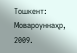Тошкент: Мовароуннаҳр, 2009.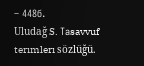– 448б.
Uludağ S. Таsavvuf terımlerı sözlüğü.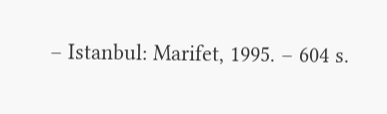– Istanbul: Marifet, 1995. – 604 s.